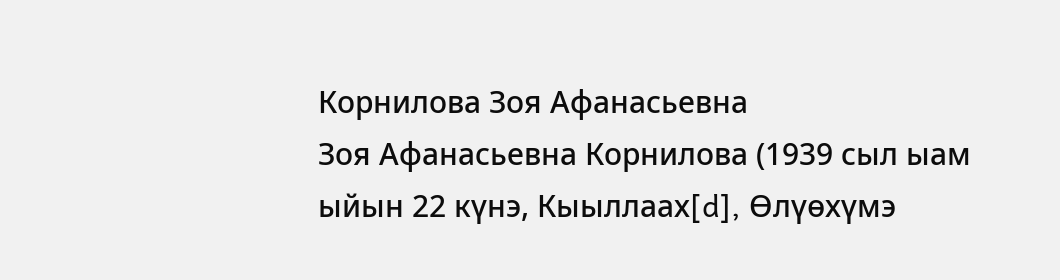Корнилова Зоя Афанасьевна
Зоя Афанасьевна Корнилова (1939 сыл ыам ыйын 22 күнэ, Кыыллаах[d], Өлүөхүмэ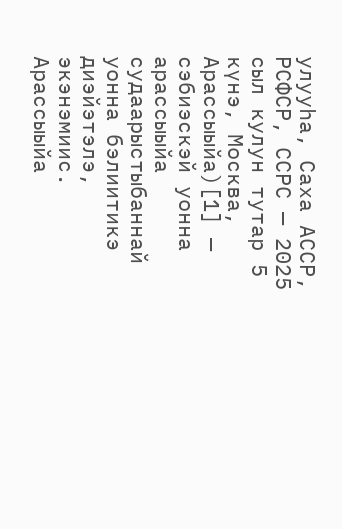улууһа, Саха АССР, РСФСР, ССРС — 2025 сыл кулун тутар 5 күнэ, Москва, Арассыыйа)[1] — сэбиэскэй уонна арассыыйа судаарыстыбаннай уонна бэлиитикэ диэйэтэлэ, экэнэмиис. Арассыыйа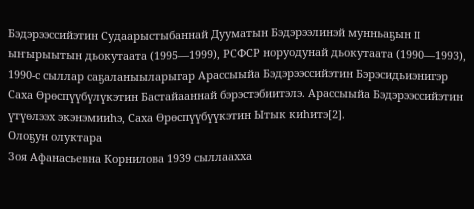Бэдэрээссийэтин Судаарыстыбаннай Дууматын Бэдэрээлинэй мунньаҕын II ыҥырыытын дьокутаата (1995—1999), РСФСР норуодунай дьокутаата (1990—1993), 1990-с сыллар саҕаланыыларыгар Арассыыйа Бэдэрээссийэтин Бэрэсидьиэнигэр Саха Өрөспүүбүлүкэтин Бастайааннай бэрэстэбиитэлэ. Арассыыйа Бэдэрээссийэтин үтүөлээх экэнэмииһэ, Саха Өрөспүүбүүкэтин Ытык киһитэ[2].
Олоҕун олуктара
Зоя Афанасьевна Корнилова 1939 сыллаахха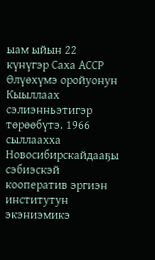ыам ыйын 22 күнүгэр Саха АССР Өлүөхүмэ оройуонун Кыыллаах сэлиэнньэтигэр төрөөбүтэ. 1966 сыллаахха Новосибирскайдааҕы сэбиэскэй кооператив эргиэн институтун экэниэмикэ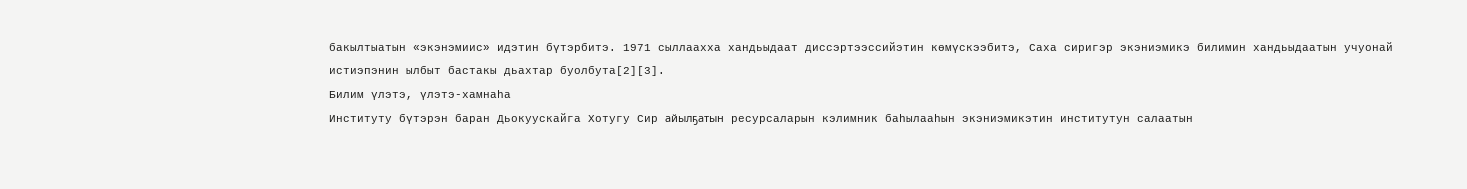бакылтыатын «экэнэмиис» идэтин бүтэрбитэ. 1971 сыллаахха хандьыдаат диссэртээссийэтин көмүскээбитэ, Саха сиригэр экэниэмикэ билимин хандьыдаатын учуонай истиэпэнин ылбыт бастакы дьахтар буолбута[2][3].
Билим үлэтэ, үлэтэ-хамнаһа
Институту бүтэрэн баран Дьокуускайга Хотугу Сир айылҕатын ресурсаларын кэлимник баһылааһын экэниэмикэтин институтун салаатын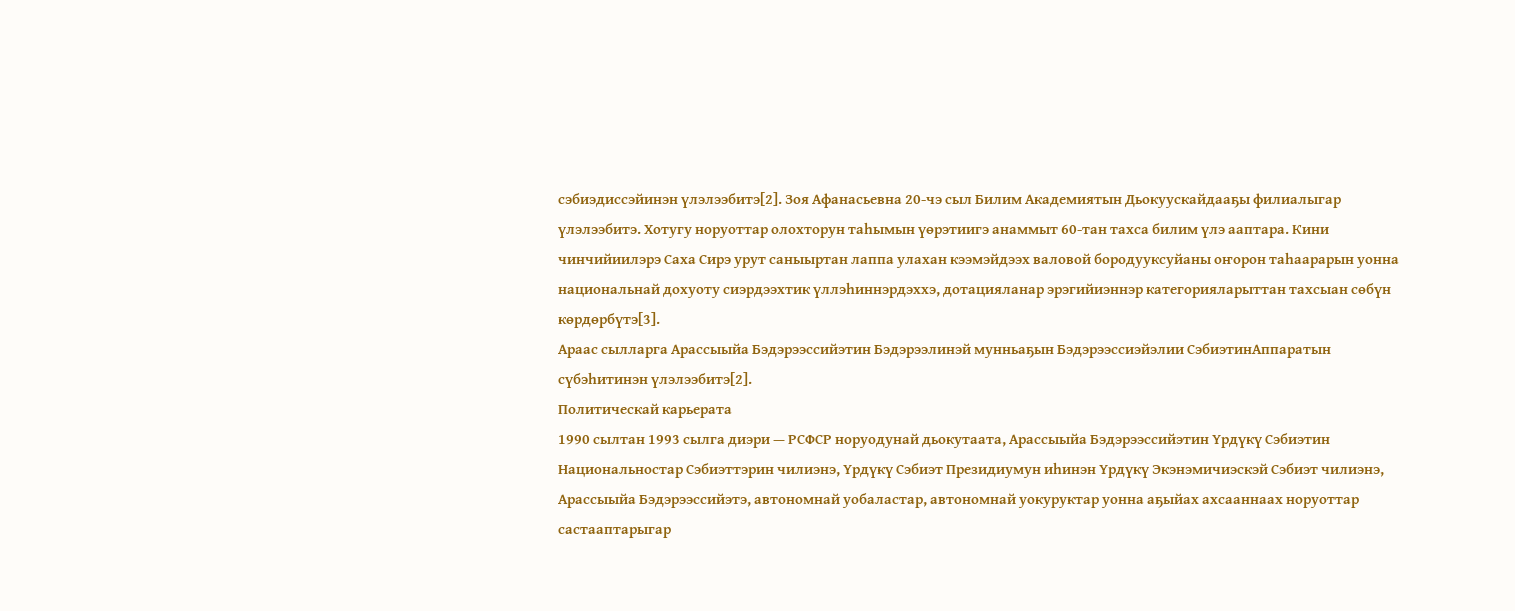сэбиэдиссэйинэн үлэлээбитэ[2]. Зоя Афанасьевна 20-чэ сыл Билим Академиятын Дьокуускайдааҕы филиалыгар үлэлээбитэ. Хотугу норуоттар олохторун таһымын үөрэтиигэ анаммыт 60-тан тахса билим үлэ ааптара. Кини чинчийиилэрэ Саха Сирэ урут саныыртан лаппа улахан кээмэйдээх валовой бородууксуйаны оҥорон таһаарарын уонна национальнай дохуоту сиэрдээхтик үллэһиннэрдэххэ, дотацияланар эрэгийиэннэр категорияларыттан тахсыан сөбүн көрдөрбүтэ[3].
Араас сылларга Арассыыйа Бэдэрээссийэтин Бэдэрээлинэй мунньаҕын Бэдэрээссиэйэлии СэбиэтинАппаратын сүбэһитинэн үлэлээбитэ[2].
Политическай карьерата
1990 сылтан 1993 сылга диэри — РСФСР норуодунай дьокутаата, Арассыыйа Бэдэрээссийэтин Үрдүкү Сэбиэтин Национальностар Сэбиэттэрин чилиэнэ, Үрдүкү Сэбиэт Президиумун иһинэн Үрдүкү Экэнэмичиэскэй Сэбиэт чилиэнэ, Арассыыйа Бэдэрээссийэтэ, автономнай уобаластар, автономнай уокуруктар уонна аҕыйах ахсааннаах норуоттар састааптарыгар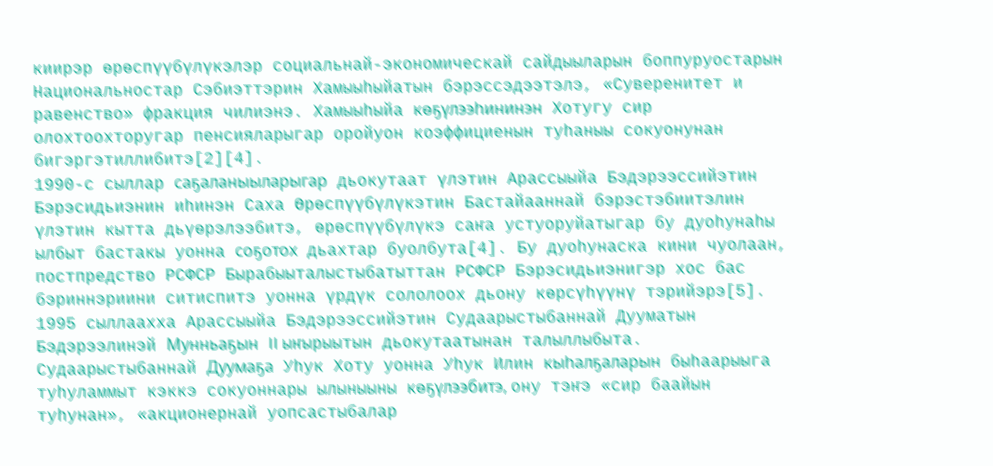киирэр өрөспүүбүлүкэлэр социальнай-экономическай сайдыыларын боппуруостарын Национальностар Сэбиэттэрин Хамыыһыйатын бэрэссэдээтэлэ, «Суверенитет и равенство» фракция чилиэнэ. Хамыыһыйа көҕүлээһининэн Хотугу сир олохтоохторугар пенсияларыгар оройуон коэффициенын туһаныы сокуонунан бигэргэтиллибитэ[2][4].
1990-с сыллар саҕаланыыларыгар дьокутаат үлэтин Арассыыйа Бэдэрээссийэтин Бэрэсидьиэнин иһинэн Саха Өрөспүүбүлүкэтин Бастайааннай бэрэстэбиитэлин үлэтин кытта дьүөрэлээбитэ, өрөспүүбүлүкэ саҥа устуоруйатыгар бу дуоһунаһы ылбыт бастакы уонна соҕотох дьахтар буолбута[4]. Бу дуоһунаска кини чуолаан, постпредство РСФСР Бырабыыталыстыбатыттан РСФСР Бэрэсидьиэнигэр хос бас бэриннэриини ситиспитэ уонна үрдүк сололоох дьону көрсүһүүнү тэрийэрэ[5].
1995 сыллаахха Арассыыйа Бэдэрээссийэтин Судаарыстыбаннай Дууматын Бэдэрээлинэй Мунньаҕын II ыҥырыытын дьокутаатынан талыллыбыта. Судаарыстыбаннай Дуумаҕа Уһук Хоту уонна Уһук Илин кыһалҕаларын быһаарыыга туһуламмыт кэккэ сокуоннары ылыныыны көҕүлээбитэ, ону тэҥэ «сир баайын туһунан», «акционернай уопсастыбалар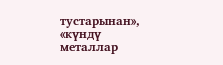тустарынан», «күндү металлар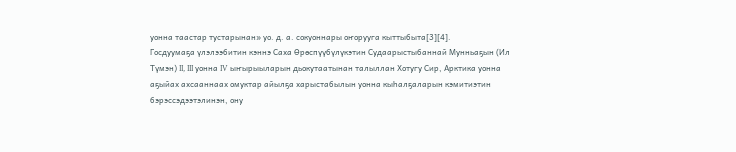уонна таастар тустарынан» уо. д. а. сокуоннары оҥорууга кыттыбыта[3][4].
Госдуумаҕа үлэлээбитин кэннэ Саха Өрөспүүбүлүкэтин Судаарыстыбаннай Мунньаҕын (Ил Түмэн) II, III уонна IV ыҥырыыларын дьокутаатынан талыллан Хотугу Сир, Арктика уонна аҕыйах ахсааннаах омуктар айылҕа харыстабылын уонна кыһалҕаларын кэмитиэтин бэрэссэдээтэлинэн, ону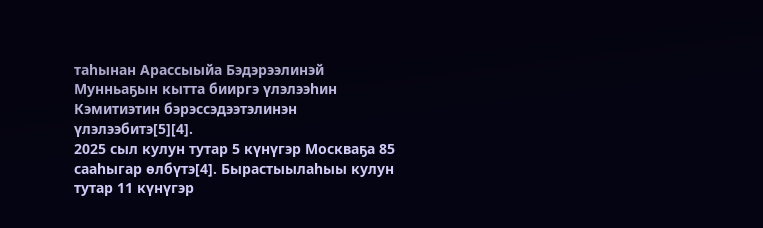таһынан Арассыыйа Бэдэрээлинэй Мунньаҕын кытта бииргэ үлэлээһин Кэмитиэтин бэрэссэдээтэлинэн үлэлээбитэ[5][4].
2025 сыл кулун тутар 5 күнүгэр Москваҕа 85 сааһыгар өлбүтэ[4]. Бырастыылаһыы кулун тутар 11 күнүгэр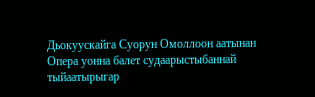Дьокуускайга Суорун Омоллоон аатынан Опера уонна балет судаарыстыбаннай тыйаатырыгар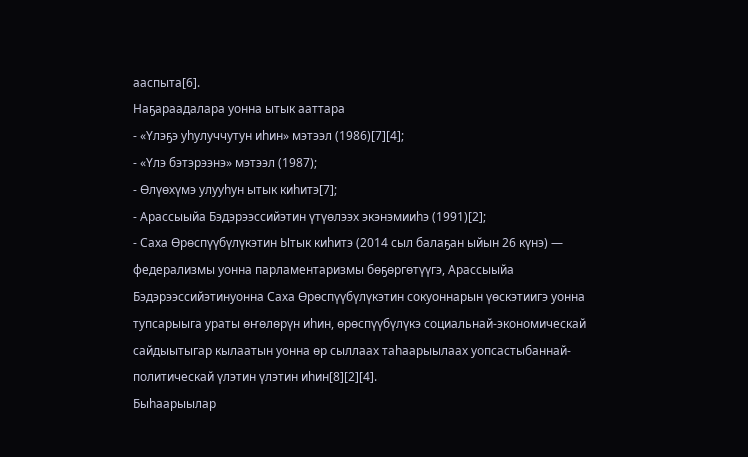ааспыта[6].
Наҕараадалара уонна ытык ааттара
- «Үлэҕэ уһулуччутун иһин» мэтээл (1986)[7][4];
- «Үлэ бэтэрээнэ» мэтээл (1987);
- Өлүөхүмэ улууһун ытык киһитэ[7];
- Арассыыйа Бэдэрээссийэтин үтүөлээх экэнэмииһэ (1991)[2];
- Саха Өрөспүүбүлүкэтин Ытык киһитэ (2014 сыл балаҕан ыйын 26 күнэ) — федерализмы уонна парламентаризмы бөҕөргөтүүгэ, Арассыыйа Бэдэрээссийэтинуонна Саха Өрөспүүбүлүкэтин сокуоннарын үөскэтиигэ уонна тупсарыыга ураты өҥөлөрүн иһин, өрөспүүбүлүкэ социальнай-экономическай сайдыытыгар кылаатын уонна өр сыллаах таһаарыылаах уопсастыбаннай-политическай үлэтин үлэтин иһин[8][2][4].
Быһаарыылар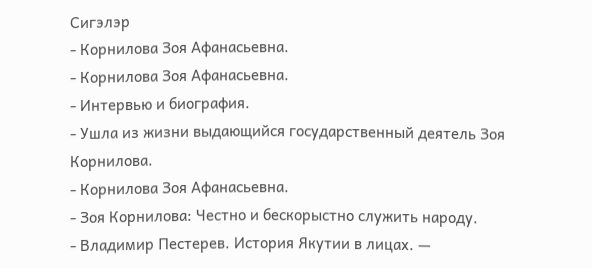Сигэлэр
- Корнилова Зоя Афанасьевна.
- Корнилова Зоя Афанасьевна.
- Интервью и биография.
- Ушла из жизни выдающийся государственный деятель Зоя Корнилова.
- Корнилова Зоя Афанасьевна.
- Зоя Корнилова: Честно и бескорыстно служить народу.
- Владимир Пестерев. История Якутии в лицах. —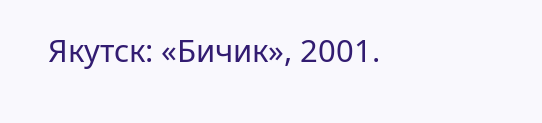Якутск: «Бичик», 2001.